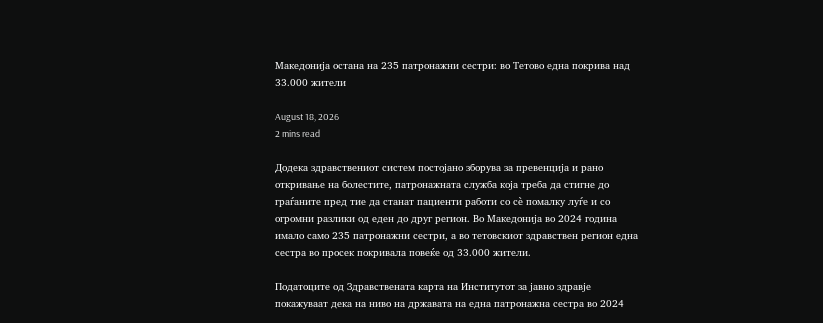Македонија остана на 235 патронажни сестри: во Тетово една покрива над 33.000 жители

August 18, 2026
2 mins read

Додека здравствениот систем постојано зборува за превенција и рано откривање на болестите, патронажната служба која треба да стигне до граѓаните пред тие да станат пациенти работи со сè помалку луѓе и со огромни разлики од еден до друг регион. Во Македонија во 2024 година имало само 235 патронажни сестри, а во тетовскиот здравствен регион една сестра во просек покривала повеќе од 33.000 жители.

Податоците од Здравствената карта на Институтот за јавно здравје покажуваат дека на ниво на државата на една патронажна сестра во 2024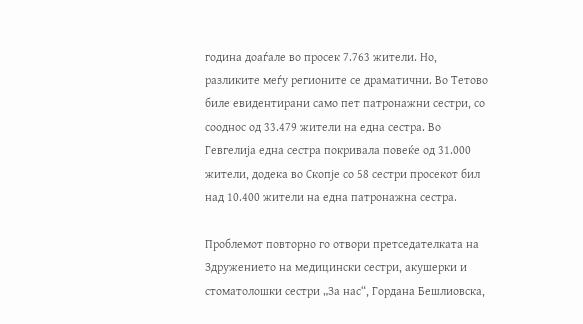година доаѓале во просек 7.763 жители. Но, разликите меѓу регионите се драматични. Во Тетово биле евидентирани само пет патронажни сестри, со сооднос од 33.479 жители на една сестра. Во Гевгелија една сестра покривала повеќе од 31.000 жители, додека во Скопје со 58 сестри просекот бил над 10.400 жители на една патронажна сестра.

Проблемот повторно го отвори претседателката на Здружението на медицински сестри, акушерки и стоматолошки сестри „За нас“, Гордана Бешлиовска,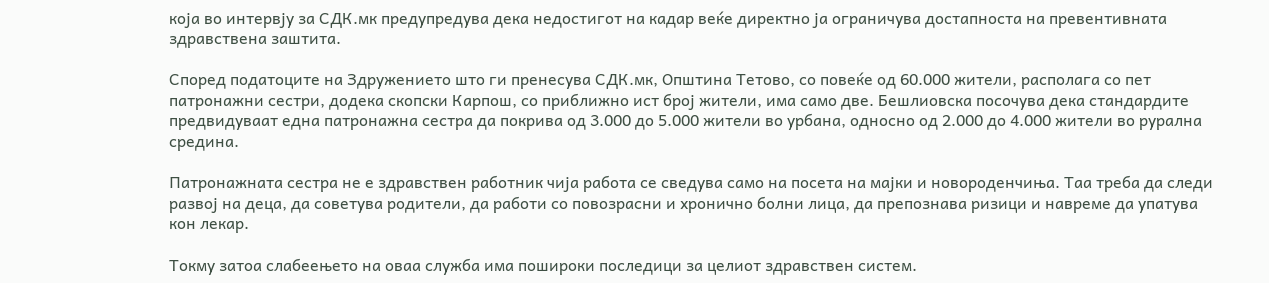која во интервју за СДК.мк предупредува дека недостигот на кадар веќе директно ја ограничува достапноста на превентивната здравствена заштита.

Според податоците на Здружението што ги пренесува СДК.мк, Општина Тетово, со повеќе од 60.000 жители, располага со пет патронажни сестри, додека скопски Карпош, со приближно ист број жители, има само две. Бешлиовска посочува дека стандардите предвидуваат една патронажна сестра да покрива од 3.000 до 5.000 жители во урбана, односно од 2.000 до 4.000 жители во рурална средина.

Патронажната сестра не е здравствен работник чија работа се сведува само на посета на мајки и новороденчиња. Таа треба да следи развој на деца, да советува родители, да работи со повозрасни и хронично болни лица, да препознава ризици и навреме да упатува кон лекар.

Токму затоа слабеењето на оваа служба има пошироки последици за целиот здравствен систем.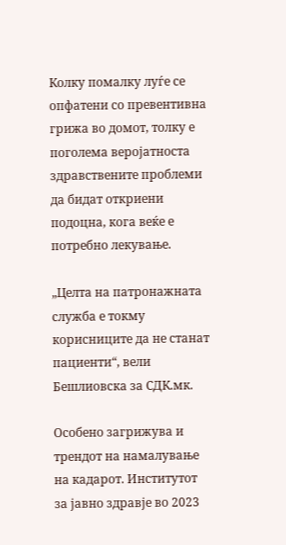Колку помалку луѓе се опфатени со превентивна грижа во домот, толку е поголема веројатноста здравствените проблеми да бидат откриени подоцна, кога веќе е потребно лекување.

„Целта на патронажната служба е токму корисниците да не станат пациенти“, вели Бешлиовска за СДК.мк.

Особено загрижува и трендот на намалување на кадарот. Институтот за јавно здравје во 2023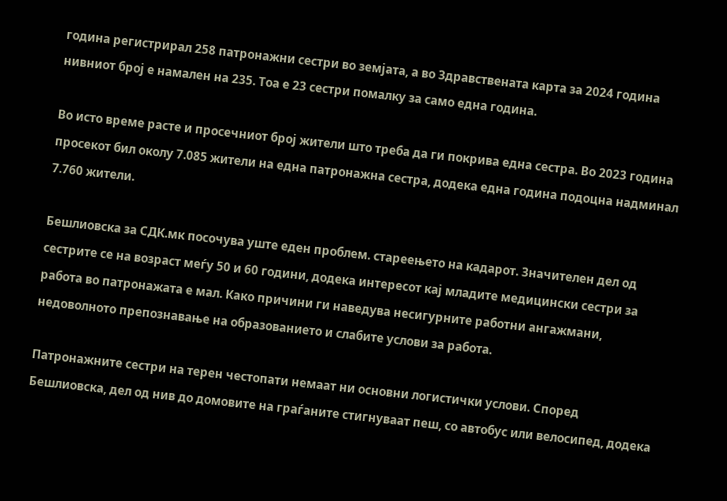година регистрирал 258 патронажни сестри во земјата, а во Здравствената карта за 2024 година нивниот број е намален на 235. Тоа е 23 сестри помалку за само една година.

Во исто време расте и просечниот број жители што треба да ги покрива една сестра. Во 2023 година просекот бил околу 7.085 жители на една патронажна сестра, додека една година подоцна надминал 7.760 жители.

Бешлиовска за СДК.мк посочува уште еден проблем. стареењето на кадарот. Значителен дел од сестрите се на возраст меѓу 50 и 60 години, додека интересот кај младите медицински сестри за работа во патронажата е мал. Како причини ги наведува несигурните работни ангажмани, недоволното препознавање на образованието и слабите услови за работа.

Патронажните сестри на терен честопати немаат ни основни логистички услови. Според Бешлиовска, дел од нив до домовите на граѓаните стигнуваат пеш, со автобус или велосипед, додека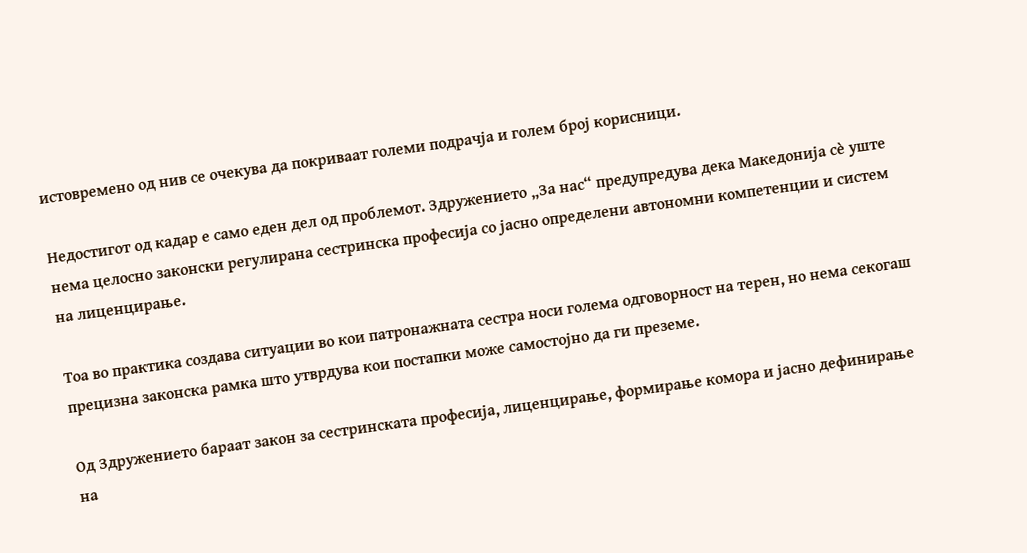истовремено од нив се очекува да покриваат големи подрачја и голем број корисници.

Недостигот од кадар е само еден дел од проблемот. Здружението „За нас“ предупредува дека Македонија сè уште нема целосно законски регулирана сестринска професија со јасно определени автономни компетенции и систем на лиценцирање.

Тоа во практика создава ситуации во кои патронажната сестра носи голема одговорност на терен, но нема секогаш прецизна законска рамка што утврдува кои постапки може самостојно да ги преземе.

Од Здружението бараат закон за сестринската професија, лиценцирање, формирање комора и јасно дефинирање на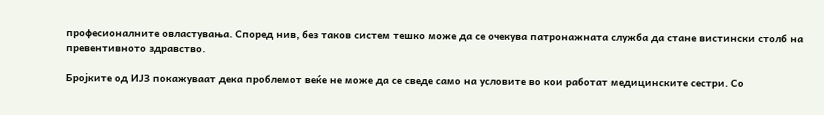професионалните овластувања. Според нив, без таков систем тешко може да се очекува патронажната служба да стане вистински столб на превентивното здравство.

Бројките од ИЈЗ покажуваат дека проблемот веќе не може да се сведе само на условите во кои работат медицинските сестри. Со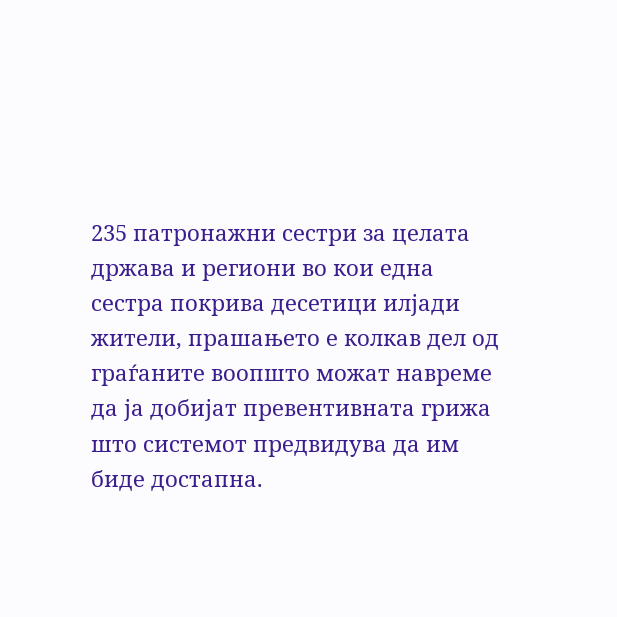235 патронажни сестри за целата држава и региони во кои една сестра покрива десетици илјади жители, прашањето е колкав дел од граѓаните воопшто можат навреме да ја добијат превентивната грижа што системот предвидува да им биде достапна.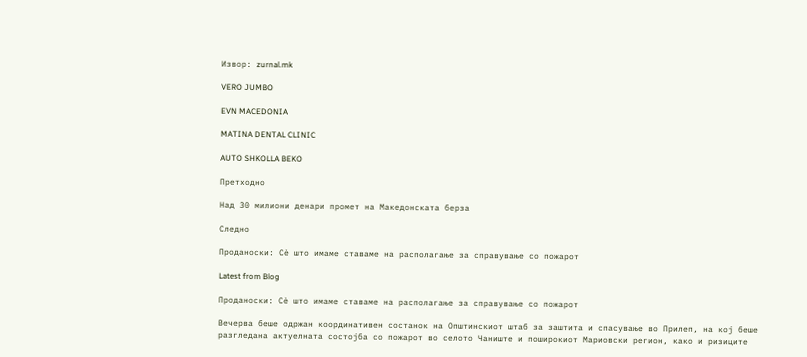Извор: zurnal.mk

VERO JUMBO

EVN MACEDONIA

MATINA DENTAL CLINIC

AUTO SHKOLLA BEKO

Претходно

Над 30 милиони денари промет на Македонската берза

Следно

Проданоски: Сè што имаме ставаме на располагање за справување со пожарот

Latest from Blog

Проданоски: Сè што имаме ставаме на располагање за справување со пожарот

Вечерва беше одржан координативен состанок на Општинскиот штаб за заштита и спасување во Прилеп, на кој беше разгледана актуелната состојба со пожарот во селото Чаниште и поширокиот Мариовски регион, како и ризиците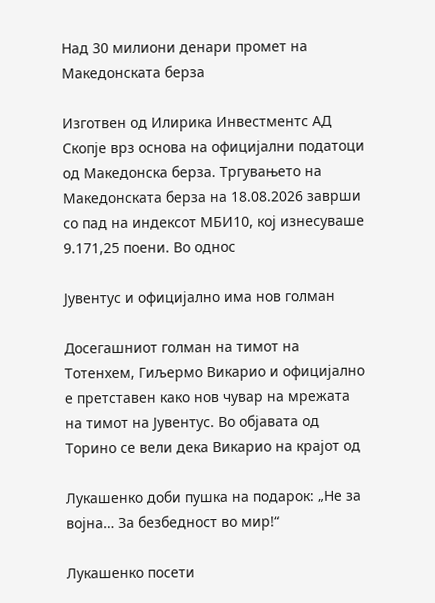Над 30 милиони денари промет на Македонската берза

Изготвен од Илирика Инвестментс АД Скопје врз основа на официјални податоци од Македонска берза. Тргувањето на Македонската берза на 18.08.2026 заврши со пад на индексот МБИ10, кој изнесуваше 9.171,25 поени. Во однос

Јувентус и официјално има нов голман

Досегашниот голман на тимот на Тотенхем, Гиљермо Викарио и официјално е претставен како нов чувар на мрежата на тимот на Јувентус. Во објавата од Торино се вели дека Викарио на крајот од

Лукашенко доби пушка на подарок: „Не за војна… За безбедност во мир!“

Лукашенко посети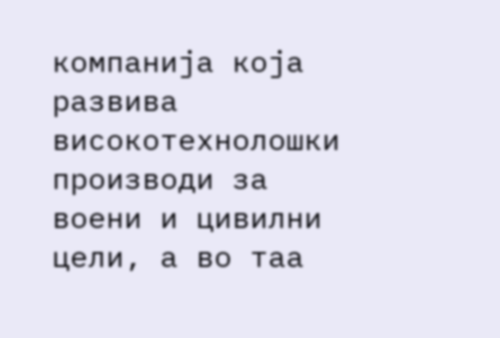компанија која развива високотехнолошки производи за воени и цивилни цели, а во таа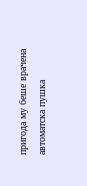пригода му беше врачена автоматска пушка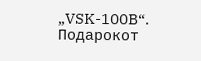„VSK-100B“. Подарокот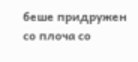беше придружен со плоча со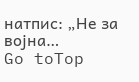натпис: „Не за војна…
Go toTop